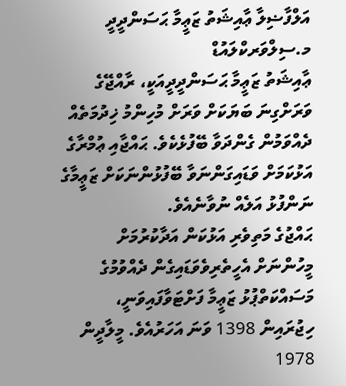އަލްފާޟިލާ ޢާއިޝަތު ޒަޢީމާ ޙަސަންދީދީ
މ.ސިލްވަރކްލައުޑް
ޢާއިޝަތު ޒަޢީމާ ޙަސަންދީދީއަކީ، ރާއްޖޭގެ ވަރަށްގިނަ ބަޔަކަށް ވަރަށް މުހިންމު ޚިދުމަތެއް ދެއްވަމުން ގެންދަވާ ބޭފުޅެކެވެ. ޙައްޖާއި ޢުމްރާގެ އަޅުކަމަށް ވަޑައިގަންނަވާ ބޭފުޅުންނަކަށް ޒަޢީމާގެ ނަންފުޅު އަލެއް ނުވާނެއެވެ.
ޙައްޖުގެ މަތިވެރި އަޅުކަން އަދާކުރުމަށް މީހުންނަށް އެހީތެރިވެވަޑައިގެން ދެއްވުމުގެ މަސައްކަތްޕުޅު ޒަޢީމާ ފަށްޓަވާފައިވަނީ، ހިޖުރައިން 1398 ވަނަ އަހަރުއެވެ. މީލާދީން 1978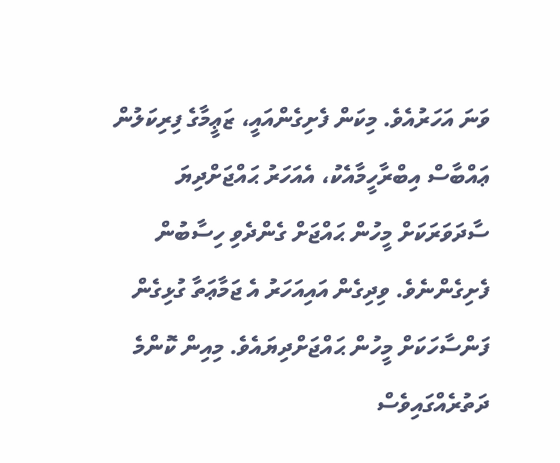ވަނަ އަހަރުއެވެ. މިކަން ފެށިގެންއައީ، ޒަޢީމާގެ ފިރިކަލުން ޢައްބާސް އިބްރާހީމާއެކު، އެއަހަރު ޙައްޖަށްދިޔަ ސާދަވަރަކަށް މީހުން ޙައްޖަށް ގެންދެވި ހިސާބުން ފެށިގެންނެވެ. ވިދިގެން އައިއަހަރު އެ ޖަމާޢަތާ ގުޅިގެން ފަންސާހަކަށް މީހުން ޙައްޖަށްދިޔައެވެ. މިއިން ކޮންމެ ދަތުރެއްގައިވެސް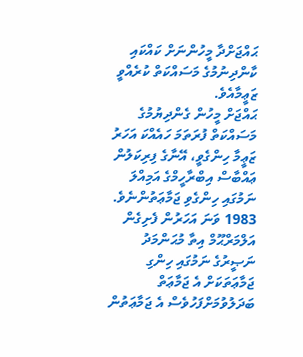ޙައްޖަށްދާ މީހުންނަށް ކައްކައި ކާންދިނުމުގެ މަސައްކަތް ކުރެއްވީ ޒަޢީމާއެވެ.
ޙައްޖަށް މީހުން ގެންދިޔުމުގެ މަސައްކަތް ފުރަތަމަ ހައެއްކަ އަހަރު ޒަޢީމާ ހިންގެވީ، އޭނާގެ ފިރިކަލުން ޢައްބާސް އިބްރާހީމްގެ އަމިއްލަ ނަމުގައި ހިންގެވި ޖަމާޢަތުންނެވެ. 1983 ވަނަ އަހަރުން ފެށިގެން އަލްމަރްޙޫމް އިތާ މުޙަންމަދު ނަޞީރުގެ ނަމުގައި ހިންގި ޖަމާޢަތަކަށް އެ ޖަމާޢަތް ބަދަލުވުމަށްފަހުވެސް އެ ޖަމާޢަތުން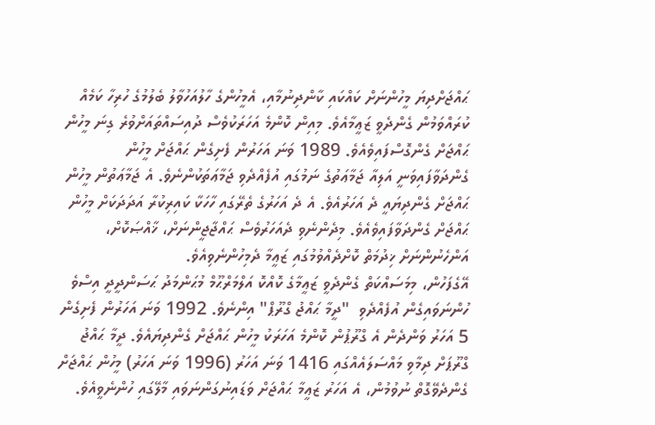ޙައްޖަށްދިޔަ މީހުންނަށް ކައްކައި ކާންދިނުމާއި، އެމީހުންގެ ހާލުއަހުވާލު ބެލުމުގެ ހުރިހާ ކަމެއް ކުރައްވަމުން ގެންދެވީ ޒަޢީމާއެވެ. މިއިން ކޮންމެ އަހަރަކުވެސް ދުއިސައްތައަށްވުރެ ގިނަ މީހުން ޙައްޖަށް ގެންގޮސްފައިވެއެވެ. 1989 ވަނަ އަހަރުން ފެށިގެން ޙައްޖަށް މީހުން ގެންދަވާފައިވަނީ އަލިއާ ޖަމާޢަތުގެ ނަމުގައި އުފެއްދެވި ޖަމާޢަތަކުންނެވެ. އެ ޖަމާޢަތުން މީހުން ޙައްޖަށް ގެންދިޔައީ ދެ އަހަރުއެވެ. އެ ދެ އަހަރުގެ ތެރޭގައި ހާހަކާ ކައިރިކުރާ އަދަދަކަށް މީހުން ޙައްޖަށް ގެންދަވާފައިވެއެވެ. މިދެންނެވި ދެއަހަރުވެސް ޙައްޖާޖީންނަށް، ޚާއްޞަކޮށް، އަންހެނުންނަށް ޚިދުމަތް ކޮށްދެއްވުމުގައި ޒަޢީމާ ދެމިހުންނެވިއެވެ.
އޭގެފަހުން، މިމަސައްކަތް ގެންދެވީ ޒަޢީމާގެ ކޮއްކޮ އަލްމަރްޙޫމް މުޙަންމަދު ޙަސަންދީދީ އިސްވެ ހުންނަވައިގެން އުފެއްދެވި  "ދީމާ ޙައްޖު ގްރޫޕް" އިންނެވެ. 1992 ވަނަ އަހަރުން ފެށިގެން 5 އަހަރު ވަންދެން އެ ގްރޫޕުން ކޮންމެ އަހަރަކު މީހުން ޙައްޖަށް ގެންދިޔައެވެ. ދީމާ ޙައްޖު ގްރޫޕަށް ދިމާވި މައްސަލައެއްގައި 1416 ވަނަ އަހަރު (1996 ވަނަ އަހަރު) މީހުން ޙައްޖަށް ގެންދެވޭގޮތް ނުވުމުން، އެ އަހަރު ޒަޢީމާ ޙައްޖަށް ވަޑައިނުގަންނަވައި މާލޭގައި ހުންނެވީއެވެ.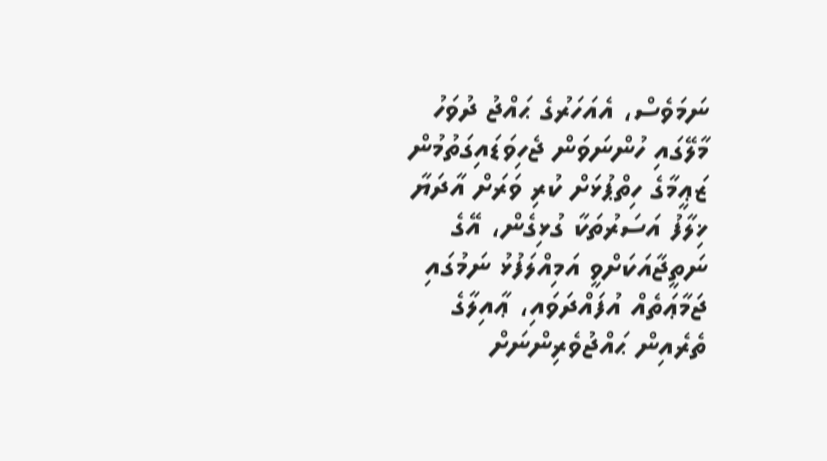ނަމަވެސް، އެއަހަރުގެ ޙައްޖު ދުވަހު މާލޭގައި ހުންނަވަން ޖެހިވަޑައިގަތުމުން ޒަޢީމާގެ ހިތްޕުޅަށް ކުރި ވަރަށް އާދަޔާ ޚިލާފު އަސަރުތަކާ ގުޅިގެން، އޭގެ ނަތީޖާއަކަށްވީ އަމިއްލަފުޅު ނަމުގައި ޖަމާޢަތެއް އުފައްދަވައި، ޢާއިލާގެ ތެރެއިން ޙައްޖުވެރިންނަށް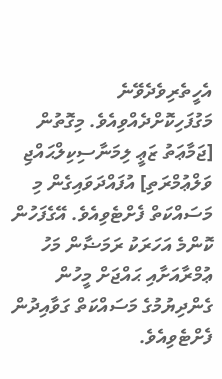އެހީތެރިވެދެވޭނެ މަގުފަހިކޮށްދެއްވިއެވެ. މިގޮތުން [ޖަމާޢަތު ޒަޢީ ލިމަނާސިކިލްޙައްޖި ވަލްޢުމްރަތި] އުފައްދަވައިގެން މި މަސައްކަތް ފެށްޓެވިއެވެ. އޭގެފަހުން ކޮންމެ އަހަރަކު ރަމަޟާން މަހު ޢުމްރާއަށާއި ޙައްޖަށް މީހުން ގެންދިޔުމުގެ މަސައްކަތް ގަވާއިދުން ފެށްޓެވިއެވެ.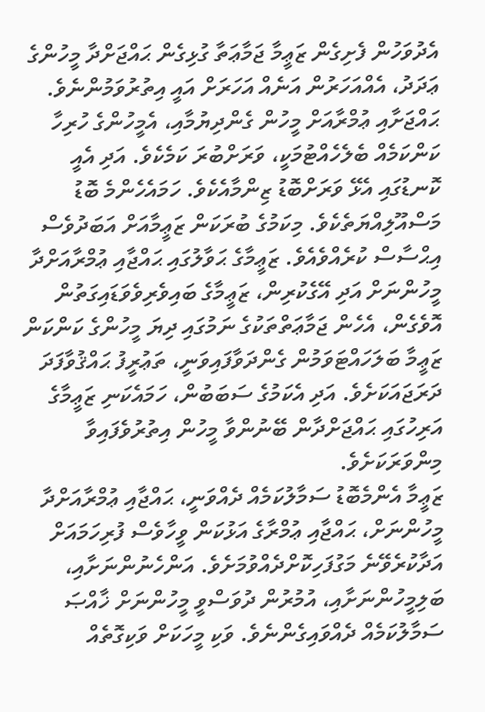އެދުވަހުން ފެށިގެން ޒަޢީމާ ޖަމާޢަތާ ގުޅިގެން ޙައްޖަށްދާ މީހުންގެ ޢަދަދު، އެއްއަހަރުން އަނެއް އަހަރަށް އައީ އިތުރުވަމުންނެވެ.
ޙައްޖަށާއި ޢުމްރާއަށް މީހުން ގެންދިޔުމާއި، އެމީހުންގެ ހުރިހާ ކަންކަމެއް ބެލެހެއްޓުމަކީ، ވަރަށްބުރަ ކަމެކެވެ. އަދި އެއީ ކޮނޑުގައި އެޅޭ ވަރަށްބޮޑު ޒިންމާއެކެވެ. ހަމައެހެންމެ ބޮޑު މަސްއޫލިއްޔަތެކެވެ. މިކަމުގެ ބުރަކަން ޒަޢީމާއަށް އަބަދުވެސް އިޙްސާސް ކުރެއްވެއެވެ. ޒަޢީމާގެ ޙަވާލުގައި ޙައްޖާއި ޢުމްރާއަށްދާ މީހުންނަށް އަދި އޭގެކުރިން، ޒަޢީމާގެ ބައިވެރިވެވަޑައިގަތުން އޮވެގެން، އެހެން ޖަމާޢަތްތަކުގެ ނަމުގައި ދިޔަ މީހުންގެ ކަންކަން ޒަޢީމާ ބަލަހައްޓަވަމުން ގެންދަވާފައިވަނީ، ތަޢުރީފު ޙައްޤުވާފަދަ ދަރަޖައަކަށެވެ. އަދި އެކަމުގެ ސަބަބުން، ހަމައެކަނި ޒަޢީމާގެ އަރިހުގައި ޙައްޖަށްދާން ބޭނުންވާ މީހުން އިތުރުވެފައިވާ މިންވަރަކަށެވެ.
ޒަޢީމާ އެންމެބޮޑު ސަމާލުކަމެއް ދެއްވަނީ، ޙައްޖާއި ޢުމްރާއަށްދާ މީހުންނަށް، ޙައްޖާއި ޢުމްރާގެ އަޅުކަން ވީހާވެސް ފުރިހަމައަށް އަދާކުރެވޭނެ މަގުފަހިކޮށްދެއްވުމަށެވެ. އަންހެނުންނަށާއި، ބަލިމީހުންނަށާއި، އުމުރުން ދުވަސްވީ މީހުންނަށް ޚާއްޞަ ސަމާލުކަމެއް ދެއްވައިގެންނެވެ. ވަކި މީހަކަށް ވަކިގޮތެއް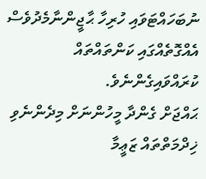ނުބަހައްޓަވައި ހުރިހާ ޙާޖީންނާމެދުވެސް އެއްގޮތެއްގައި ކަންތައްތައް ކުރައްވައިގެންނެވެ.
ޙައްޖަށް ގެންދާ މީހުންނަށް މިދެންނެވި ޚިދްމަތްތައް ޒަޢީމާ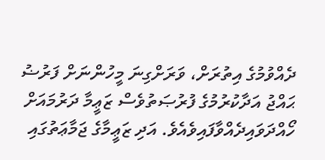ދެއްވުމުގެ އިތުރަށް، ވަރަށްގިނަ މީހުންނަށް ފަރުޟު ޙައްޖު އަދާކުރުމުގެ ފުރުޞަތުވެސް ޒަޢީމާ ދަރުމައަށް ހޯއްދަވައިދެއްވާފައިވެއެވެ. އަދި ޒަޢީމާގެ ޖަމާޢަތުގައި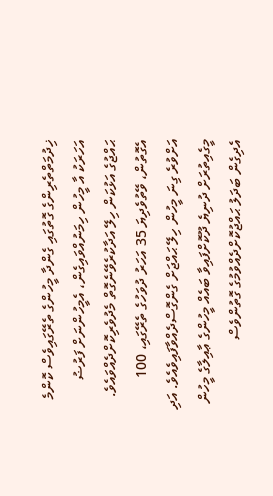ޚިދުމަތްތެރިންގެ ގޮތުގައި ގެންދާ މީހުންގެ ތެރޭގައިވެސް ކޮންމެ އަހަރަކު އާ މީހުން ހިމަނުއްވައިގެން، އެމީހުންނަށް ފަރުޟު ޙައްޖުގެ އަޅުކަން ހިލޭ އަދާކުރެވޭނެގޮތް މެދުވެރިކޮށްދެއްވައެވެ. އެގޮތުން، ވޭތުވެދިޔަ 35 އަހަރު ދުވަހުގެ ތެރޭގައި، 100 އަށްވުރެ ގިނަ މީހުން ހިލޭ ޙައްޖަށް ގެންގޮސްދެއްވާފައިވެއެވެ. އަދި މީގެއިތުރަށް ދުނިޔެ ދޫކޮށްފައިވާ ބައެއް މީހުންގެ ޢާއިލާގެ މީހުން އެދިގެން ބަދަލު ޙައްޖުކޮށްދެއްވުމުގެ ގޮތުންވެސް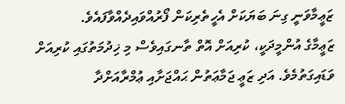ޒަޢީމާވަނީ ގިނަ ބަޔަކަށް އެހީތެރިކަން ފޯރުއްވައިދެއްވާފައެވެ.
ޒަޢީމާގެ އުންމީދަކީ، ކުރިއަށް އޮތް ތާނގައިވެސް މި ޚިދުމަތުގައި ކުރިއަށް ވަޑައިގަތުމެވެ. އަދި ޒަޢީ ޖަމާޢަތުން ޙައްޖަށާއި ޢުމްރާއަށްދާ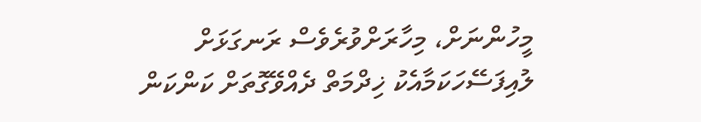މީހުންނަށް، މިހާރަށްވުރެވެސް ރަނގަޅަށް ލުއިފަސޭހަކަމާއެކު ޚިދްމަތް ދެއްވޭގޮތަށް ކަންކަން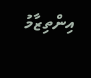އިންތިޒާމު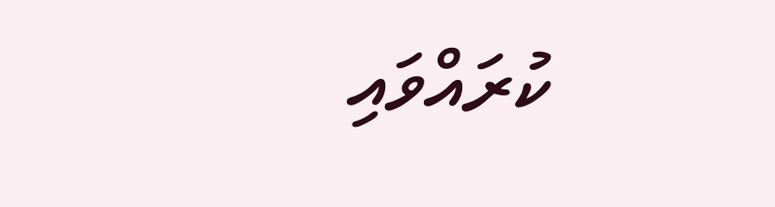ކުރައްވައި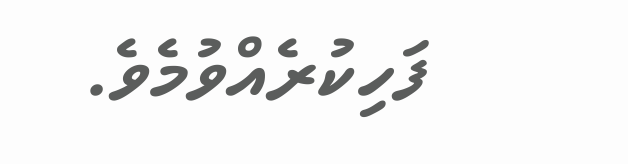ފަހިކުރެއްވުމެވެ.